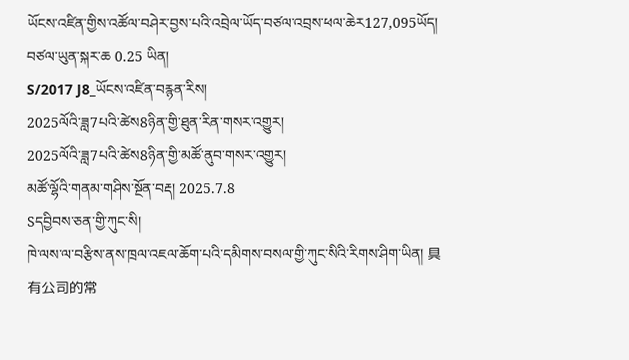ཡོངས་འཛིན་གྱིས་འཚོལ་བཤེར་བྱས་པའི་འབྲེལ་ཡོད་བཙལ་འབྲས་ཕལ་ཆེར127,095ཡོད།  བཙལ་ཡུན་སྐར་ཆ 0.25 ཡིན།
S/2017 J8_ཡོངས་འཛིན་བརྙན་རིས།
2025ལོའི་ཟླ7པའི་ཚེས8ཉིན་གྱི་ཐུན་རིན་གསར་འགྱུར།
2025ལོའི་ཟླ7པའི་ཚེས8ཉིན་གྱི་མཚོ་ནུབ་གསར་འགྱུར།
མཚོ་ལྷོའི་གནམ་གཤིས་སྔོན་བརྡ། 2025.7.8
Sདབྱིབས་ཅན་གྱི་ཀུང་སི།
ཁེ་ལས་ལ་བརྩིས་ནས་ཁྲལ་འཇལ་ཆོག་པའི་དམིགས་བསལ་གྱི་ཀུང་སིའི་རིགས་ཤིག་ཡིན། 具有公司的常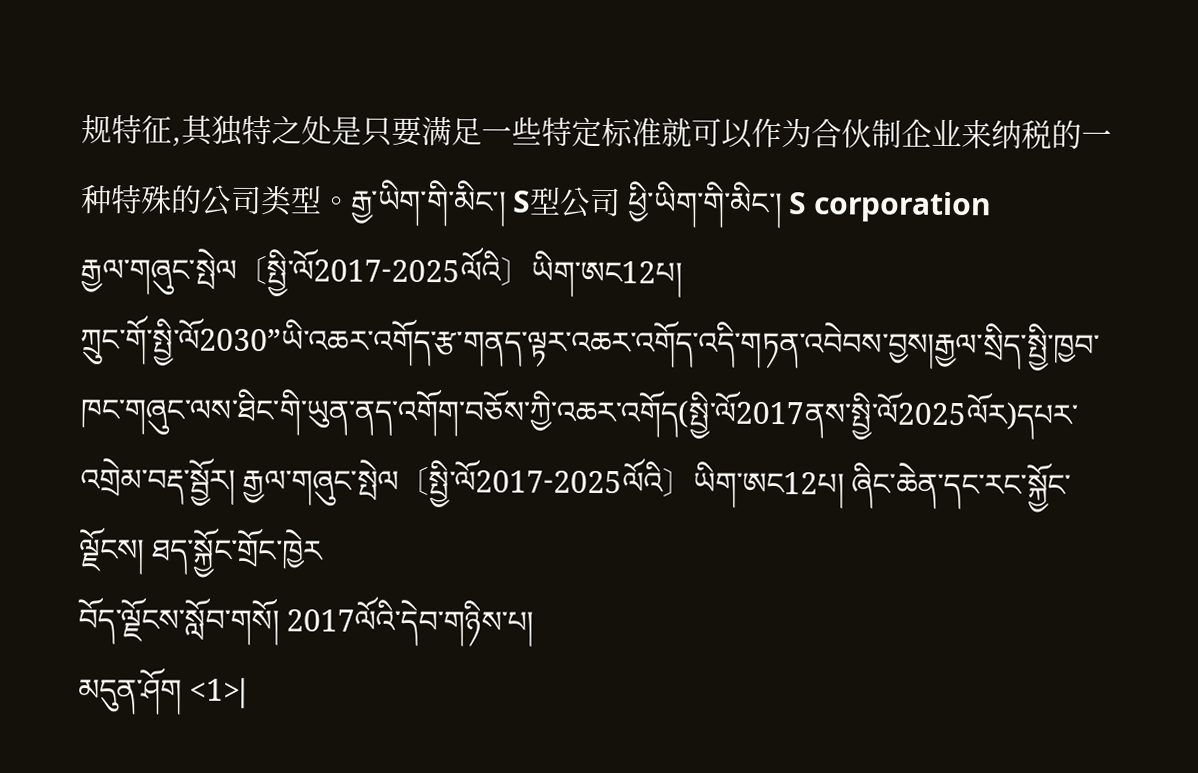规特征,其独特之处是只要满足一些特定标准就可以作为合伙制企业来纳税的一种特殊的公司类型。རྒྱ་ཡིག་གི་མིང་། S型公司 ཕྱི་ཡིག་གི་མིང་། S corporation
རྒྱལ་གཞུང་སྤེལ〔སྤྱི་ལོ2017-2025ལོའི〕ཡིག་ཨང12པ།
ཀྲུང་གོ་སྤྱི་ལོ2030”ཡི་འཆར་འགོད་རྩ་གནད་ལྟར་འཆར་འགོད་འདི་གཏན་འབེབས་བྱས།རྒྱལ་སྲིད་སྤྱི་ཁྱབ་ཁང་གཞུང་ལས་ཐིང་གི་ཡུན་ནད་འགོག་བཅོས་ཀྱི་འཆར་འགོད(སྤྱི་ལོ2017ནས་སྤྱི་ལོ2025ལོར)དཔར་འགྲེམ་བརྡ་སྦྱོར། རྒྱལ་གཞུང་སྤེལ〔སྤྱི་ལོ2017-2025ལོའི〕ཡིག་ཨང12པ། ཞིང་ཆེན་དང་རང་སྐྱོང་ལྗོངས། ཐད་སྐྱོང་གྲོང་ཁྱེར
བོད་ལྗོངས་སློབ་གསོ། 2017ལོའི་དེབ་གཉིས་པ།
མདུན་ཤོག <1>|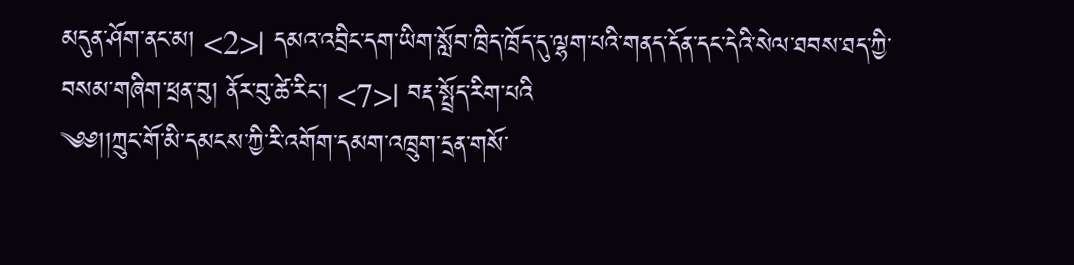མདུན་ཤོག་ནང་མ། <2>| དམའ་འབྲིང་དག་ཡིག་སློབ་ཁྲིད་ཁྲོད་དུ་ལྷག་པའི་གནད་དོན་དང་དེའི་སེལ་ཐབས་ཐད་ཀྱི་བསམ་གཞིག་ཕྲན་བུ། ནོར་བུ་ཚེ་རིང་། <7>| བརྡ་སྤྲོད་རིག་པའི
༄༅།།ཀྲུང་གོ་མི་དམངས་ཀྱི་རི་འགོག་དམག་འཁྲུག་དྲན་གསོ་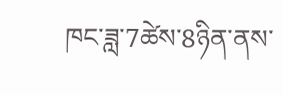ཁང་ཟླ་7ཚེས་8ཉིན་ནས་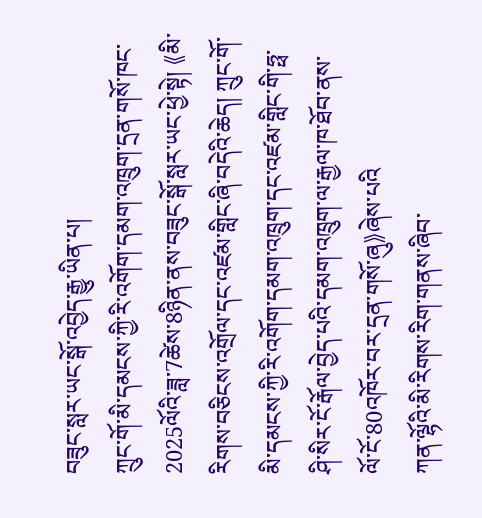བཟུང་སླར་ཡང་སྒོ་འབྱེད་རྒྱུ་ཡིན་པ།
ཀྲུང་གོ་མི་དམངས་ཀྱི་རི་འགོག་དམག་འཁྲུག་དྲན་གསོ་ཁང་2025ལོའི་ཟླ་7ཚེས་8ཉིན་ནས་བཟུང་སྒོ་སླར་ཡང་ཕྱེ་སྟེ། 《མི་རིགས་བཅིངས་འགྲོལ་དང་འཛམ་གླིང་ཞི་བདེའི་ཆེད། ཀྲུང་གོ་མི་དམངས་ཀྱི་རི་འགོག་དམག་འཁྲུག་དང་འཛམ་གླིང་གི་ཧྥ་ཤི་སིར་ངོ་རྒོལ་བྱེད་པའི་དམག་འཁྲུག་ལ་རྒྱལ་ཁ་ཐོབ་ནས་ལོ་ངོ་80འཁོར་བར་དྲན་གསོ་ཞུ》ཞེས་པའི
ཀན་ལྷོའི་མི་རིགས་རིག་གནས་ཞིབ་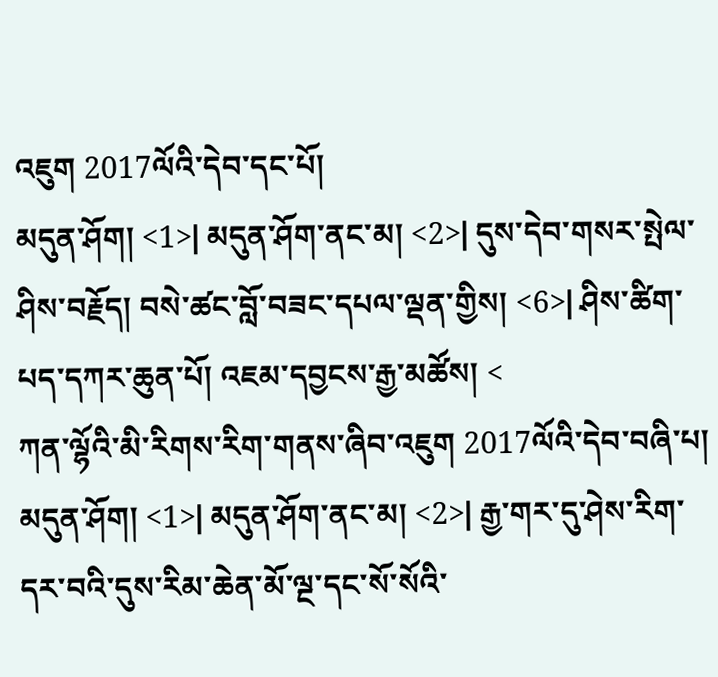འཇུག 2017ལོའི་དེབ་དང་པོ།
མདུན་ཤོག། <1>| མདུན་ཤོག་ནང་མ། <2>| དུས་དེབ་གསར་སྤེལ་ཤིས་བརྗོད། བསེ་ཚང་བློ་བཟང་དཔལ་ལྡན་གྱིས། <6>| ཤིས་ཚིག་པད་དཀར་ཆུན་པོ། འཇམ་དབྱངས་རྒྱ་མཚོས། <
ཀན་ལྷོའི་མི་རིགས་རིག་གནས་ཞིབ་འཇུག 2017ལོའི་དེབ་བཞི་པ།
མདུན་ཤོག། <1>| མདུན་ཤོག་ནང་མ། <2>| རྒྱ་གར་དུ་ཤེས་རིག་དར་བའི་དུས་རིམ་ཆེན་མོ་ལྔ་དང་སོ་སོའི་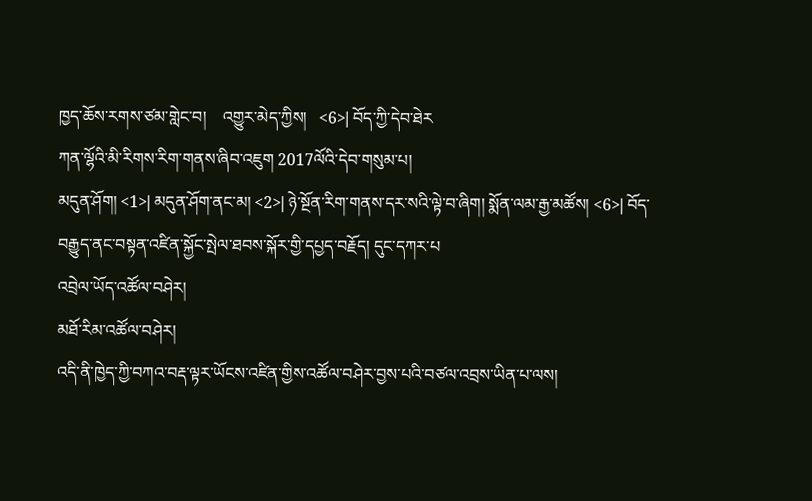ཁྱད་ཆོས་རགས་ཙམ་གླེང་བ།    འགྱུར་མེད་ཀྱིས།   <6>| བོད་ཀྱི་དེབ་ཐེར
ཀན་ལྷོའི་མི་རིགས་རིག་གནས་ཞིབ་འཇུག 2017ལོའི་དེབ་གསུམ་པ།
མདུན་ཤོག། <1>| མདུན་ཤོག་ནང་མ། <2>| ཉེ་སྔོན་རིག་གནས་དར་སའི་ལྟེ་བ་ཞིག། སྨོན་ལམ་རྒྱ་མཚོས། <6>| བོད་བརྒྱུད་ནང་བསྟན་འཛིན་སྐྱོང་སྤེལ་ཐབས་སྐོར་གྱི་དཔྱད་བརྗོད། དུང་དཀར་པ
འབྲེལ་ཡོད་འཚོལ་བཤེར།
མཐོ་རིམ་འཚོལ་བཤེར།
འདི་ནི་ཁྱེད་ཀྱི་བཀའ་བརྡ་ལྟར་ཡོངས་འཛིན་གྱིས་འཚོལ་བཤེར་བྱས་པའི་བཙལ་འབྲས་ཡིན་པ་ལས།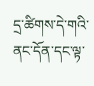དྲ་ཚིགས་དེ་གའི་ནང་དོན་དང་ལྟ་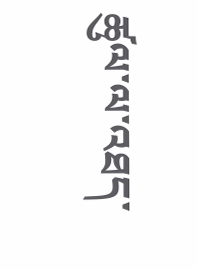ཚུལ་ལ་འཐད་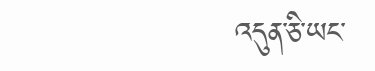འདུན་ཅི་ཡང་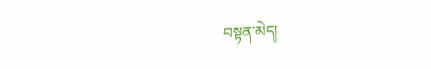བསྟན་མེད།